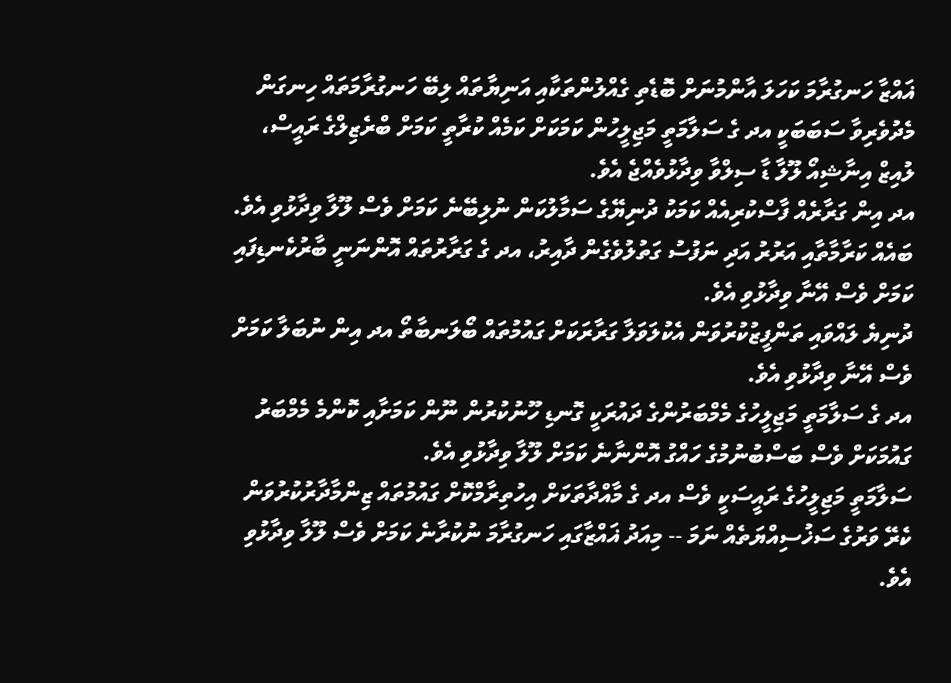ޣައްޒާ ހަނގުރާމަ ކަހަލަ އާންމުނަށް ބޮޑެތި ގެއްލުންތަކާއި އަނިޔާތައް ލިބޭ ހަނގުރާމަތައް ހިނގަން މެދުވެރިވާ ސަބަބަކީ އދ ގެ ސަލާމަތީ މަޖިލީހުން ކަމަކަށް ކަމެއް ކުރާތީ ކަމަށް ބްރެޒިލްގެ ރައީސް، ލުއިޒް އިނާޝިއޯ ލޫލާ ޑާ ސިލްވާ ވިދާޅުވެއްޖެ އެވެ.
އދ އިން ގަރާރެއް ފާސްކުރިއެއް ކަމަކު ދުނިޔޭގެ ސަމާލުކަން ނުލިބޭނެ ކަމަށް ވެސް ލޫލާ ވިދާޅުވި އެވެ. ބައެއް ކަރާމާތާއި އަރުރު އަދި ނަފުސު ގަތުލުވެގެން ދާއިރު، އދ ގެ ގަރާރުތައް އޮންނަނީ ބާރުކެނޑިފައި ކަމަށް ވެސް އޭނާ ވިދާޅުވި އެވެ.
ދުނިޔެ ލައްވައި ތަންފީޒުކުރުވަން އެކުލަވަލާ ގަރާރަކަށް ގައުމުތައް ބޯލަނބާތޯ އދ އިން ނުބަލާ ކަމަށް ވެސް އޭނާ ވިދާޅުވި އެވެ.
އދ ގެ ސަލާމަތީ މަޖިލީހުގެ މެމްބަރުންގެ ދައުރަކީ ގޮނޑި ހޫނުކުރުން ނޫން ކަމަށާއި ކޮންމެ މެމްބަރު ގައުމަކަށް ވެސް ބަސްބުނުމުގެ ހައްގު އޮންނާނެ ކަމަށް ލޫލާ ވިދާޅުވި އެވެ.
ސަލާމަތީ މަޖިލީހުގެ ރައީސަކީ ވެސް އދ ގެ މާއްދާތަކަށް އިހުތިރާމްކޮށް ގައުމުތައް ޒިންމާދާރުކުރުވަން ކެރޭ ވަރުގެ ސަޚުސިއްޔަތެއް ނަމަ -- މިއަދު ޣައްޒާގައި ހަނގުރާމަ ނުކުރާނެ ކަމަށް ވެސް ލޫލާ ވިދާޅުވި އެވެ.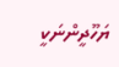ޔަހޫދީންނަކީ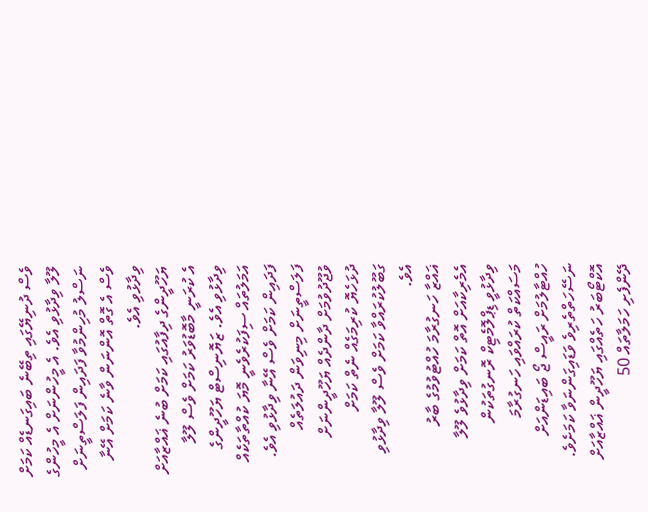ވެސް ދުނިޔޭގައި ތިބޭނެ ބައިގަނޑެއް ކަމަށް ލޫލާ ވިދާޅުވި އެވެ. އެ މީހުންނަށް އެ މީހުންގެ ނަސްލު މުހިންމުވާ ފަދައިން ފަލަސްތީނަށް ވެސް އެ ގޮތް އޮންނަން ވާނެ ކަމަށް އޭނާ ވިދާޅުވި އެވެ.
ޔަހޫދީންގެ ދިފާއުގައި ކަމަށް ބުނެ ޣައްޒާއަށް އެ ކުރަނީ މާބޮޑުވަރު ކަމަށް ވެސް ލޫލާ ވިދާޅުވި އެވެ. ޒަޔޮނިސްޓް ޔަހޫދީންގެ އަމަލުތައް ސިފަކުރެވެނީ މޮޔަ ކުއްތާތަކެއް ފަދައިން ކަމަށް ވެސް އޭނާ ވިދާޅުވި އެވެ.
ފަލަސްތީނަށް މިނިވަން ދައުލަތެއް ވުޖޫދުވުމަށް ދާންދެއް ޔަހޫދީންނަށް ދުޅަހެޔޮ ކުރިމަގެއް ނެތް ކަމަށް ގަބޫލުކުރައްވާ ކަމަށް ވެސް ލޫލާ ވިދާޅުވި އެވެ.
ޣައްޒާ ހަނގުރާމަ ހުއްޓުވުމުގެ ބާރު އެމެރިކާއަށް އޮތް ކަމަށް ވިދާޅުވެ ލޫލާ ވިދާޅުވީ ޑިޕްލޮމެޓިކް ރޮނގުތަކުން މަސައްކަތް ކުރައްވައި ހަނގުރާމަ ހުއްޓާލުމަށް ރައީސް ޖޯ ބައިޑަންއަށް ނަސޭހަތްތެރިވެ ވަޑައިގަންނަވާ ކަމަށެވެ.
އޮކްޓޯބަރު ހަތެއްގައި ޔަހޫދީން ޣައްޒާއަށް ދޭންފެށި ހަމަލާތައް 50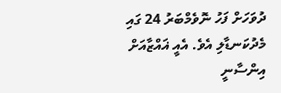ދުވަހަށް ފަހު ނޮވެމްބަރު 24 ގައި މެދުކަނޑާލި އެވެ. އެއީ ޣައްޒާއަށް އިންސާނީ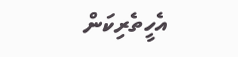އެހީތެރިކަން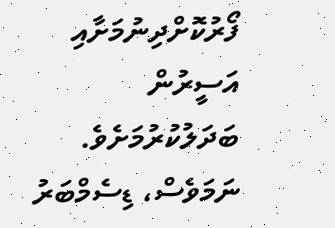ފޯރުކޮށްދިނުމަށާއި އަސީރުން ބަދަލުކުރުމަށެވެ.
ނަމަވެސް، ޑިސެމްބަރު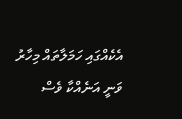އެކެއްގައި ހަމަލާތައް މިހާރު ވަނީ އަނެއްކާ ވެސް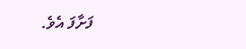ފަށާފަ އެވެ.